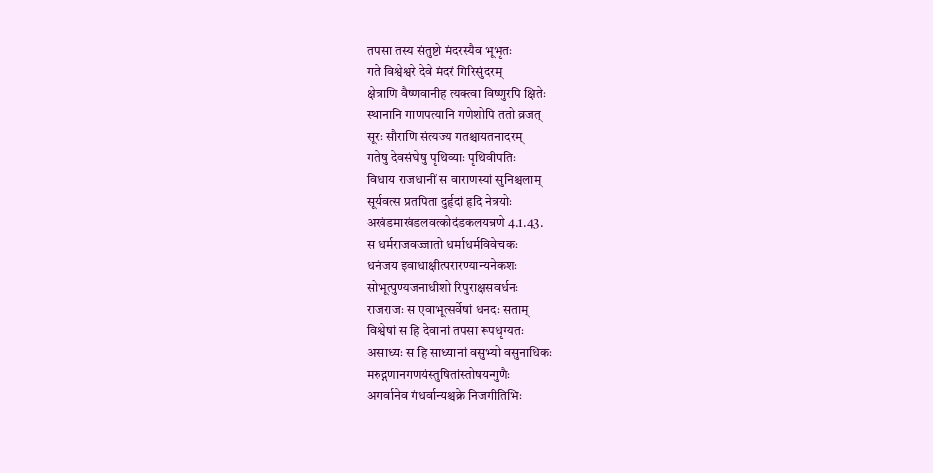तपसा तस्य संतुष्टो मंदरस्यैव भूभृतः
गते विश्वेश्वरे देवे मंदरं गिरिसुंदरम्
क्षेत्राणि वैष्णवानीह त्यक्त्वा विष्णुरपि क्षितेः
स्थानानि गाणपत्यानि गणेशोपि ततो व्रजत्
सूरः सौराणि संत्यज्य गतश्चायतनादरम्
गतेषु देवसंघेषु पृथिव्याः पृथिवीपतिः
विधाय राजधानीं स वाराणस्यां सुनिश्चलाम्
सूर्यवत्स प्रतपिता दुर्हृदां हृदि नेत्रयोः
अखंडमाखंडलवत्कोदंडकलयन्रणे 4.1.43.
स धर्मराजवज्जातो धर्माधर्मविवेचकः
धनंजय इवाधाक्षीत्परारण्यान्यनेकशः
सोभूत्पुण्यजनाधीशो रिपुराक्षसवर्धनः
राजराजः स एवाभूत्सर्वेषां धनदः सताम्
विश्वेषां स हि देवानां तपसा रूपधृग्यतः
असाध्यः स हि साध्यानां वसुभ्यो वसुनाधिकः
मरुद्गणानगणयंस्तुषितांस्तोषयन्गुणैः
अगर्वानेव गंधर्वान्यश्चक्रे निजगीतिभिः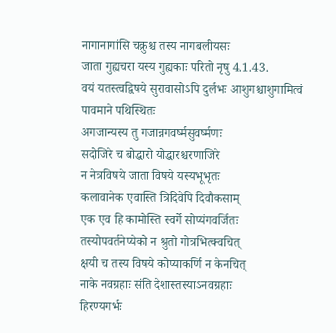नागानागांसि चक्रुश्च तस्य नागबलीयसः
जाता गुह्यचरा यस्य गुह्यकाः परितो नृषु 4.1.43.
वयं यतस्त्वद्विषये सुरावासोऽपि दुर्लभः आशुगश्चाशुगामित्वं पावमाने पथिस्थितः
अगजान्यस्य तु गजान्नगवर्ष्मसुवर्ष्मणः
सदोजिरे च बोद्धारो योद्धारश्चरणाजिरे
न नेत्रविषये जाता विषये यस्यभूभृतः
कलावानेक एवास्ति त्रिदिवेपि दिवौकसाम्
एक एव हि कामोस्ति स्वर्गे सोप्यंगवर्जितः
तस्योपवर्तनेप्येको न श्रुतो गोत्रभित्क्वचित्
क्षयी च तस्य विषये कोप्याकर्णि न केनचित्
नाके नवग्रहाः संति देशास्तस्याऽनवग्रहाः
हिरण्यगर्भः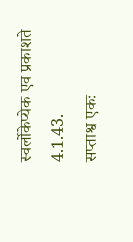स्वर्लोकेप्येक एव प्रकाशते 4.1.43.
सप्ताश्व एकः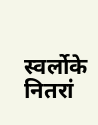स्वर्लोके नितरां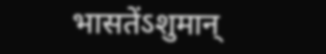भासतेंऽशुमान्